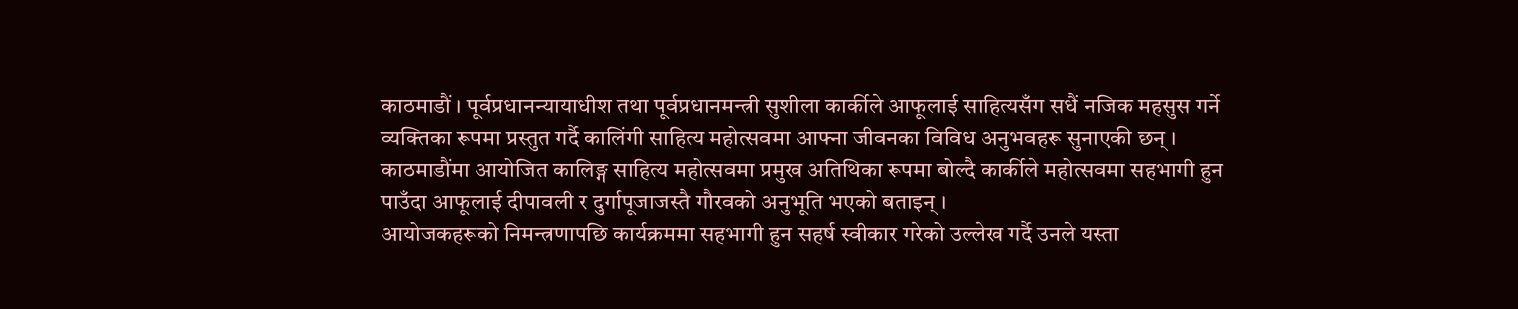काठमाडौं । पूर्वप्रधानन्यायाधीश तथा पूर्वप्रधानमन्त्री सुशीला कार्कीले आफूलाई साहित्यसँग सधैं नजिक महसुस गर्ने व्यक्तिका रूपमा प्रस्तुत गर्दै कालिंगी साहित्य महोत्सवमा आफ्ना जीवनका विविध अनुभवहरू सुनाएकी छन् ।
काठमाडौंमा आयोजित कालिङ्ग साहित्य महोत्सवमा प्रमुख अतिथिका रूपमा बोल्दै कार्कीले महोत्सवमा सहभागी हुन पाउँदा आफूलाई दीपावली र दुर्गापूजाजस्तै गौरवको अनुभूति भएको बताइन् ।
आयोजकहरूको निमन्त्रणापछि कार्यक्रममा सहभागी हुन सहर्ष स्वीकार गरेको उल्लेख गर्दै उनले यस्ता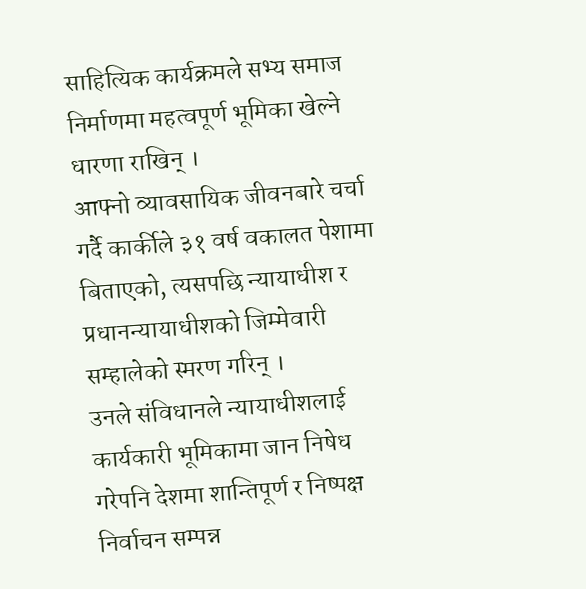साहित्यिक कार्यक्रमले सभ्य समाज निर्माणमा महत्वपूर्ण भूमिका खेल्ने धारणा राखिन् ।
आफ्नो व्यावसायिक जीवनबारे चर्चा गर्दै कार्कीले ३१ वर्ष वकालत पेशामा बिताएको, त्यसपछि न्यायाधीश र प्रधानन्यायाधीशको जिम्मेवारी सम्हालेको स्मरण गरिन् ।
उनले संविधानले न्यायाधीशलाई कार्यकारी भूमिकामा जान निषेध गरेपनि देशमा शान्तिपूर्ण र निष्पक्ष निर्वाचन सम्पन्न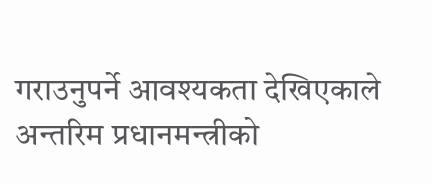गराउनुपर्ने आवश्यकता देखिएकाले अन्तरिम प्रधानमन्त्रीको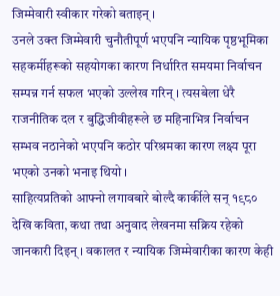जिम्मेवारी स्वीकार गरेको बताइन् ।
उनले उक्त जिम्मेवारी चुनौतीपूर्ण भएपनि न्यायिक पृष्ठभूमिका सहकर्मीहरूको सहयोगका कारण निर्धारित समयमा निर्वाचन सम्पन्न गर्न सफल भएको उल्लेख गरिन् । त्यसबेला धेरै राजनीतिक दल र बुद्धिजीवीहरूले छ महिनाभित्र निर्वाचन सम्भव नठानेको भएपनि कठोर परिश्रमका कारण लक्ष्य पूरा भएको उनको भनाइ थियो ।
साहित्यप्रतिको आफ्नो लगावबारे बोल्दै कार्कीले सन् १९८० देखि कविता, कथा तथा अनुवाद लेखनमा सक्रिय रहेको जानकारी दिइन् । वकालत र न्यायिक जिम्मेवारीका कारण केही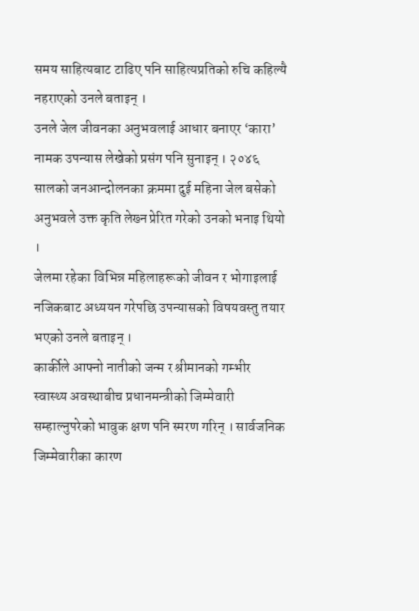समय साहित्यबाट टाढिए पनि साहित्यप्रतिको रुचि कहिल्यै नहराएको उनले बताइन् ।
उनले जेल जीवनका अनुभवलाई आधार बनाएर ‘कारा’ नामक उपन्यास लेखेको प्रसंग पनि सुनाइन् । २०४६ सालको जनआन्दोलनका क्रममा दुई महिना जेल बसेको अनुभवले उक्त कृति लेख्न प्रेरित गरेको उनको भनाइ थियो ।
जेलमा रहेका विभिन्न महिलाहरूको जीवन र भोगाइलाई नजिकबाट अध्ययन गरेपछि उपन्यासको विषयवस्तु तयार भएको उनले बताइन् ।
कार्कीले आफ्नो नातीको जन्म र श्रीमानको गम्भीर स्वास्थ्य अवस्थाबीच प्रधानमन्त्रीको जिम्मेवारी सम्हाल्नुपरेको भावुक क्षण पनि स्मरण गरिन् । सार्वजनिक जिम्मेवारीका कारण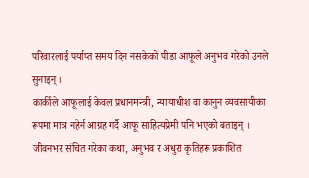परिवारलाई पर्याप्त समय दिन नसकेको पीडा आफूले अनुभव गरेको उनले सुनाइन् ।
कार्कीले आफूलाई केवल प्रधानमन्त्री, न्यायाधीश वा कानुन व्यवसायीका रूपमा मात्र नहेर्न आग्रह गर्दै आफू साहित्यप्रेमी पनि भएको बताइन् ।
जीवनभर संचित गरेका कथा, अनुभव र अधुरा कृतिहरू प्रकाशित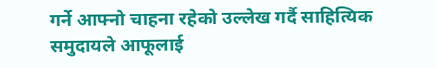गर्ने आफ्नो चाहना रहेको उल्लेख गर्दै साहित्यिक समुदायले आफूलाई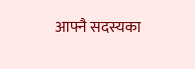आफ्नै सदस्यका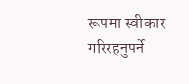रूपमा स्वीकार गरिरहनुपर्ने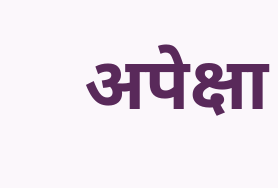अपेक्षा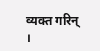व्यक्त गरिन् ।